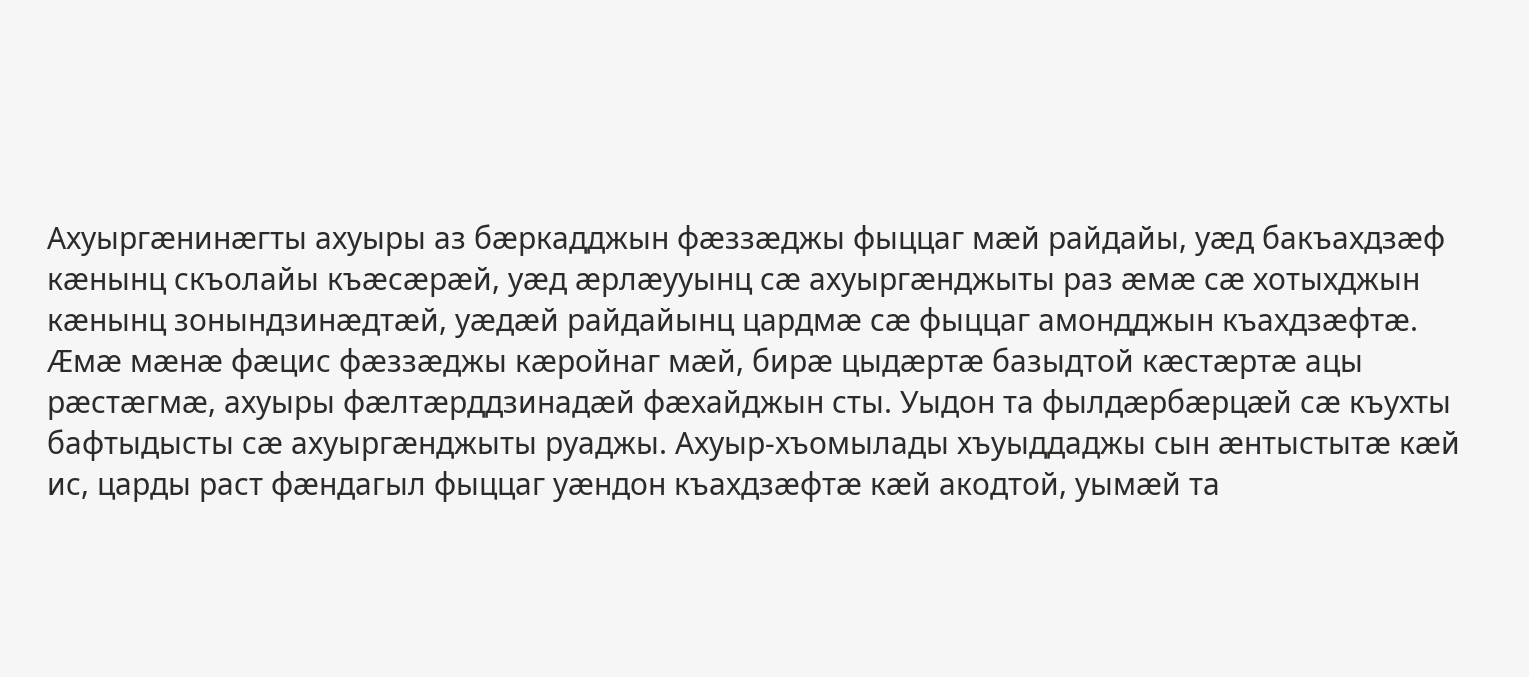Ахуыргӕнинӕгты ахуыры аз бӕркадджын фӕззӕджы фыццаг мӕй райдайы, уӕд бакъахдзӕф кӕнынц скъолайы къӕсӕрӕй, уӕд ӕрлӕууынц сӕ ахуыргӕнджыты раз ӕмӕ сӕ хотыхджын кӕнынц зонындзинӕдтӕй, уӕдӕй райдайынц цардмӕ сӕ фыццаг амондджын къахдзӕфтӕ. Ӕмӕ мӕнӕ фӕцис фӕззӕджы кӕройнаг мӕй, бирӕ цыдӕртӕ базыдтой кӕстӕртӕ ацы рӕстӕгмӕ, ахуыры фӕлтӕрддзинадӕй фӕхайджын сты. Уыдон та фылдӕрбӕрцӕй сӕ къухты бафтыдысты сӕ ахуыргӕнджыты руаджы. Ахуыр-хъомылады хъуыддаджы сын ӕнтыстытӕ кӕй ис, царды раст фӕндагыл фыццаг уӕндон къахдзӕфтӕ кӕй акодтой, уымӕй та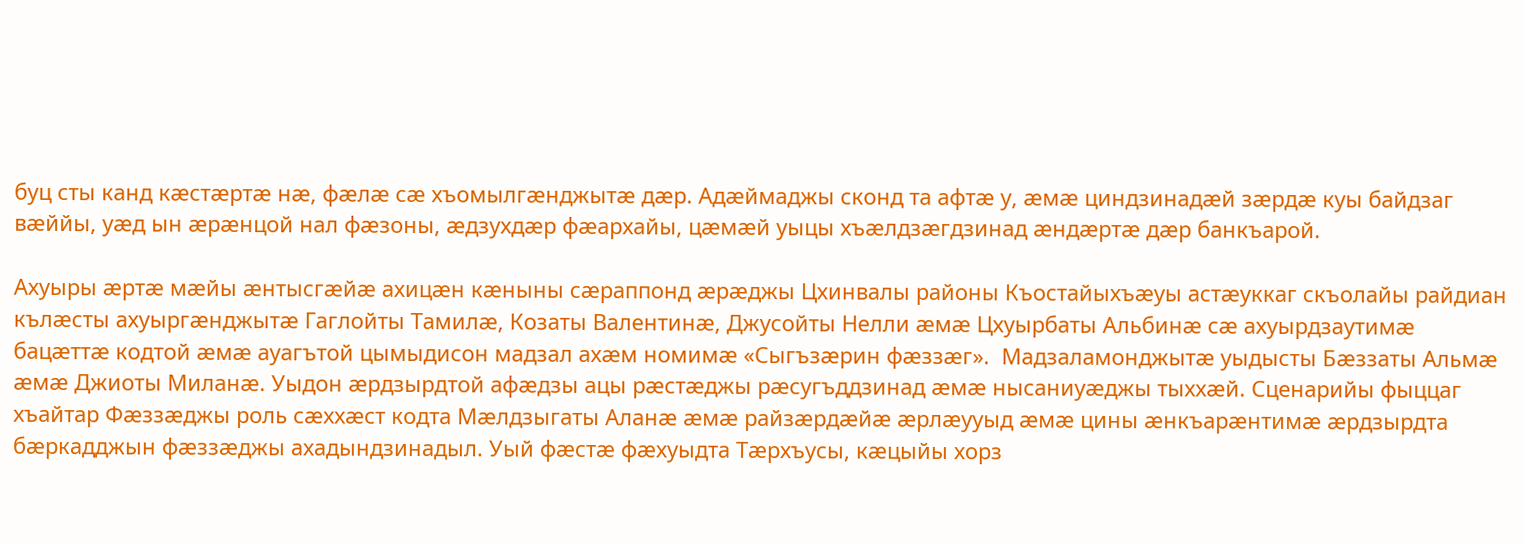буц сты канд кӕстӕртӕ нӕ, фӕлӕ сӕ хъомылгӕнджытӕ дæр. Адӕймаджы сконд та афтӕ у, ӕмӕ циндзинадӕй зӕрдӕ куы байдзаг вӕййы, уӕд ын ӕрӕнцой нал фæзоны, ӕдзухдӕр фӕархайы, цӕмӕй уыцы хъӕлдзӕгдзинад ӕндӕртӕ дӕр банкъарой.

Ахуыры ӕртӕ мӕйы ӕнтысгӕйӕ ахицӕн кӕныны сӕраппонд ӕрӕджы Цхинвалы районы Къостайыхъӕуы астӕуккаг скъолайы райдиан кълӕсты ахуыргӕнджытӕ Гаглойты Тамилӕ, Козаты Валентинӕ, Джусойты Нелли ӕмӕ Цхуырбаты Альбинӕ сӕ ахуырдзаутимӕ бацӕттӕ кодтой ӕмӕ ауагътой цымыдисон мадзал ахӕм номимӕ «Сыгъзӕрин фӕззӕг».  Мадзаламонджытӕ уыдысты Бӕззаты Альмӕ ӕмӕ Джиоты Миланӕ. Уыдон ӕрдзырдтой афӕдзы ацы рӕстӕджы рӕсугъддзинад ӕмӕ нысаниуӕджы тыххӕй. Сценарийы фыццаг хъайтар Фӕззӕджы роль сӕххӕст кодта Мӕлдзыгаты Аланӕ ӕмӕ райзӕрдӕйӕ ӕрлӕууыд ӕмӕ цины ӕнкъарӕнтимӕ ӕрдзырдта бӕркадджын фӕззӕджы ахадындзинадыл. Уый фӕстӕ фӕхуыдта Тӕрхъусы, кӕцыйы хорз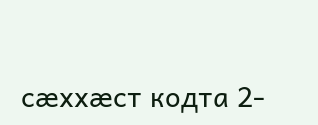сӕххӕст кодта 2-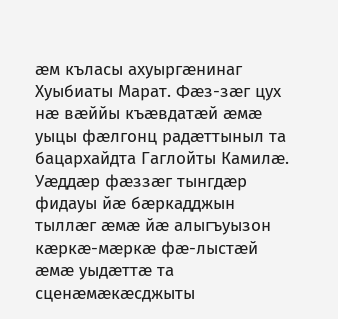ӕм къласы ахуыргӕнинаг Хуыбиаты Марат. Фӕз-зӕг цух нӕ вӕййы къӕвдатӕй ӕмӕ уыцы фӕлгонц радӕттыныл та бацархайдта Гаглойты Камилӕ. Уӕддӕр фӕззӕг тынгдӕр фидауы йӕ бӕркадджын тыллӕг ӕмӕ йӕ алыгъуызон кӕркӕ-мӕркӕ фӕ-лыстӕй ӕмӕ уыдӕттӕ та сценӕмӕкӕсджыты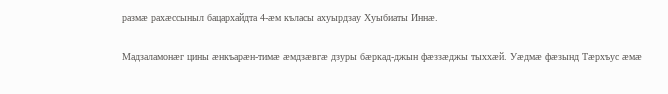размӕ рахӕссыныл бацархайдта 4-ӕм къласы ахуырдзау Хуыбиаты Иннӕ.

Мадзаламонӕг цины ӕнкъарӕн-тимӕ ӕмдзӕвгӕ дзуры бӕркад-джын фӕззӕджы тыххӕй. Уӕдмӕ фӕзынд Тӕрхъус ӕмӕ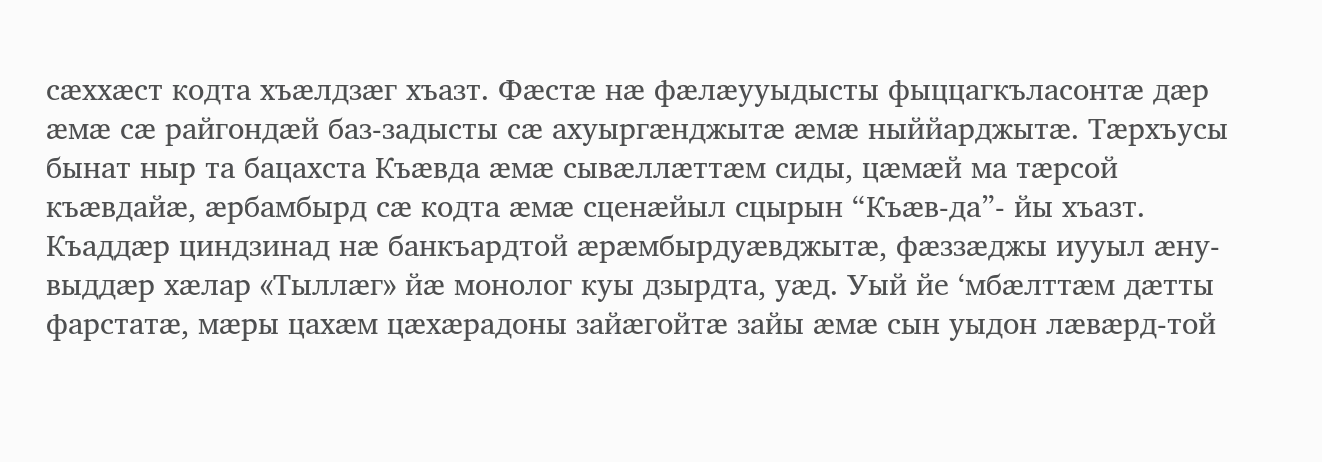сӕххӕст кодта хъӕлдзӕг хъазт. Фӕстӕ нӕ фӕлӕууыдысты фыццагкъласонтӕ дӕр ӕмӕ сӕ райгондӕй баз-задысты сӕ ахуыргӕнджытӕ ӕмӕ ныййарджытӕ. Тӕрхъусы бынат ныр та бацахста Къӕвда ӕмӕ сывӕллӕттӕм сиды, цӕмӕй ма тӕрсой къӕвдайӕ, ӕрбамбырд сӕ кодта ӕмӕ сценӕйыл сцырын “Къӕв-да”- йы хъазт. Къаддӕр циндзинад нӕ банкъардтой ӕрӕмбырдуӕвджытӕ, фӕззӕджы иууыл ӕну-выддӕр хӕлар «Тыллӕг» йӕ монолог куы дзырдта, уӕд. Уый йе ‘мбӕлттӕм дӕтты фарстатӕ, мӕры цахӕм цӕхӕрадоны зайӕгойтӕ зайы ӕмӕ сын уыдон лӕвӕрд-той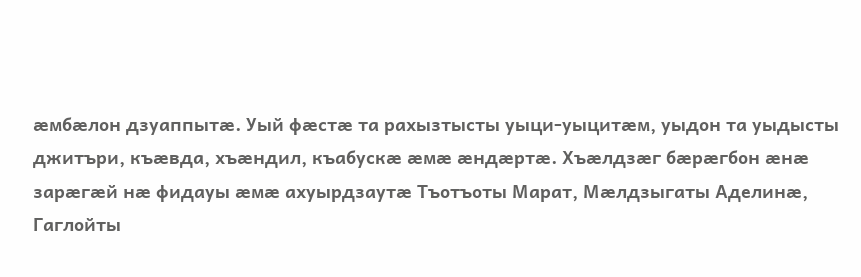ӕмбӕлон дзуаппытӕ. Уый фӕстӕ та рахызтысты уыци-уыцитӕм, уыдон та уыдысты джитъри, къӕвда, хъӕндил, къабускӕ ӕмӕ ӕндӕртӕ. Хъӕлдзӕг бӕрӕгбон ӕнӕ зарӕгӕй нӕ фидауы ӕмӕ ахуырдзаутӕ Тъотъоты Марат, Мӕлдзыгаты Аделинӕ, Гаглойты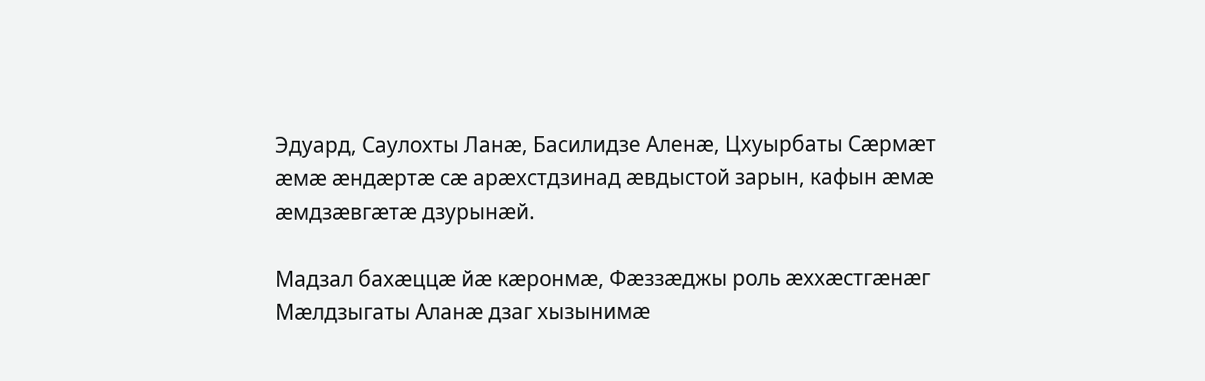Эдуард, Саулохты Ланӕ, Басилидзе Аленӕ, Цхуырбаты Сӕрмӕт ӕмӕ ӕндӕртӕ сӕ арӕхстдзинад ӕвдыстой зарын, кафын ӕмӕ ӕмдзӕвгӕтӕ дзурынӕй.

Мадзал бахӕццӕ йӕ кӕронмӕ, Фӕззӕджы роль ӕххӕстгӕнӕг Мӕлдзыгаты Аланӕ дзаг хызынимӕ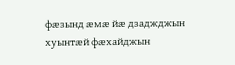фӕзынд ӕмӕ йӕ дзаджджын хуынтӕй фӕхайджын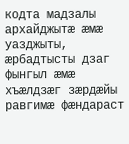кодта мадзалы архайджытӕ ӕмӕ уазджыты, ӕрбадтысты дзаг фынгыл ӕмӕ хъӕлдзӕг зӕрдӕйы равгимӕ фӕндараст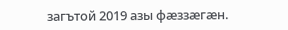загътой 2019 азы фӕззӕгӕн.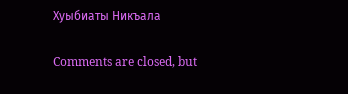Хуыбиаты Никъала

Comments are closed, but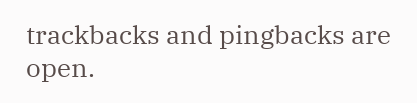trackbacks and pingbacks are open.